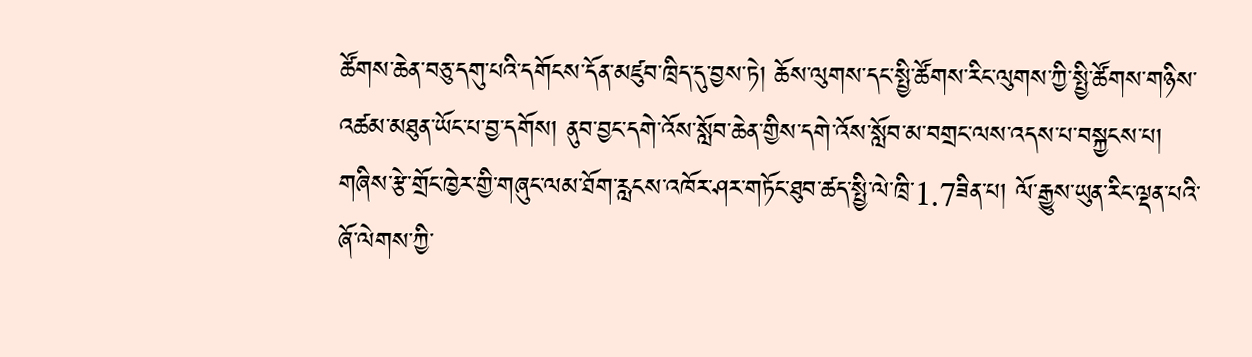ཚོགས་ཆེན་བཅུ་དགུ་པའི་དགོངས་དོན་མཛུབ་ཁྲིད་དུ་བྱས་ཏེ། ཆོས་ལུགས་དང་སྤྱི་ཚོགས་རིང་ལུགས་ཀྱི་སྤྱི་ཚོགས་གཉིས་འཚམ་མཐུན་ཡོང་པ་བྱ་དགོས། ནུབ་བྱང་དགེ་འོས་སློབ་ཆེན་གྱིས་དགེ་འོས་སློབ་མ་བགྲང་ལས་འདས་པ་བསྐྱངས་པ། གཞིས་རྩེ་གྲོང་ཁྱེར་གྱི་གཞུང་ལམ་ཐོག་རླངས་འཁོར་ཤར་གཏོང་ཐུབ་ཚད་སྤྱི་ལེ་ཁྲི་1.7ཟིན་པ། ལོ་རྒྱུས་ཡུན་རིང་ལྡན་པའི་ཞོ་ལེགས་ཀྱི་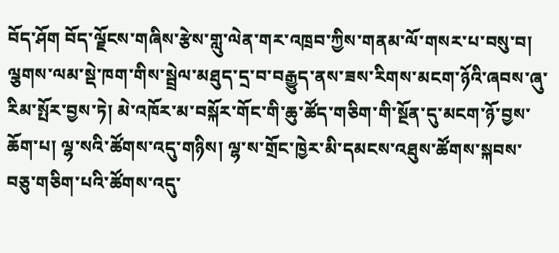བོད་ཤོག བོད་ལྗོངས་གཞིས་རྩེས་གླུ་ལེན་གར་འཁྲབ་ཀྱིས་གནམ་ལོ་གསར་པ་བསུ་བ། ལྕགས་ལམ་སྡེ་ཁག་གིས་སྦྲེལ་མཐུད་དྲ་བ་བརྒྱུད་ནས་ཟས་རིགས་མངག་ཉོའི་ཞབས་ཞུ་རིམ་སྤོར་བྱས་ཏེ། མེ་འཁོར་མ་བསྐོར་གོང་གི་ཆུ་ཚོད་གཅིག་གི་སྔོན་དུ་མངག་ཉོ་བྱས་ཆོག་པ། ལྷ་སའི་ཚོགས་འདུ་གཉིས། ལྷ་ས་གྲོང་ཁྱེར་མི་དམངས་འཐུས་ཚོགས་སྐབས་བཅུ་གཅིག་པའི་ཚོགས་འདུ་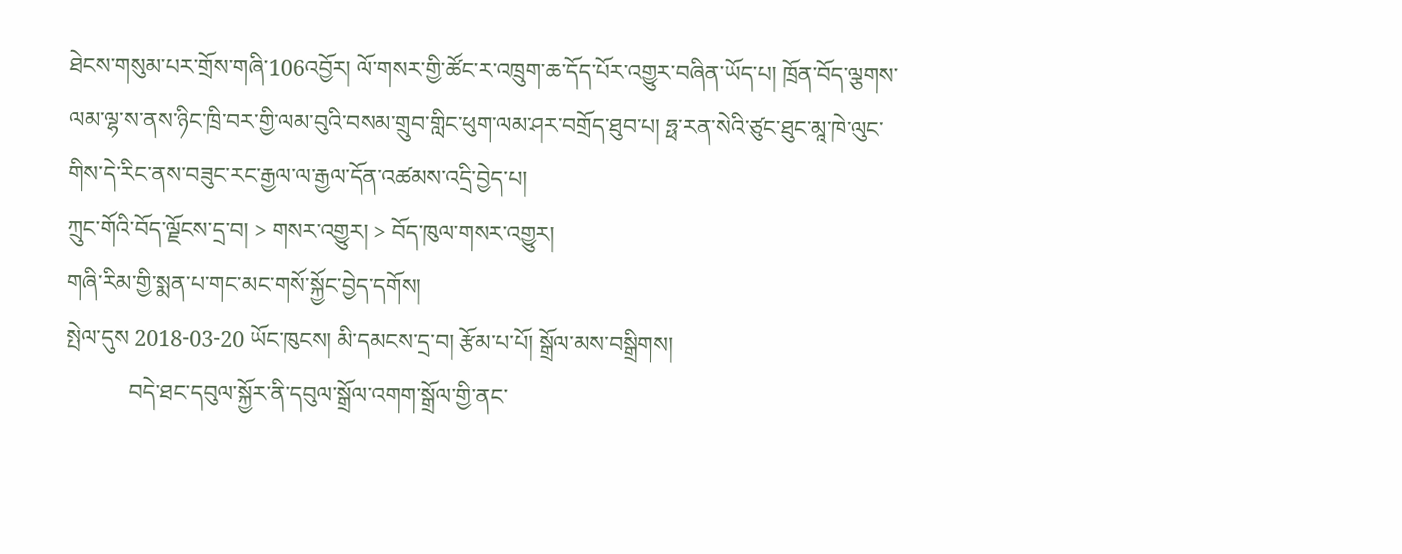ཐེངས་གསུམ་པར་གྲོས་གཞི་106འབྱོར། ལོ་གསར་གྱི་ཚོང་ར་འཁྲུག་ཆ་དོད་པོར་འགྱུར་བཞིན་ཡོད་པ། ཁྲོན་བོད་ལྕགས་ལམ་ལྷ་ས་ནས་ཉིང་ཁྲི་བར་གྱི་ལམ་བུའི་བསམ་གྲུབ་གླིང་ཕུག་ལམ་ཤར་བགྲོད་ཐུབ་པ། ཧྥ་རན་སེའི་ཙུང་ཐུང་མཱ་ཁེ་ལུང་གིས་དེ་རིང་ནས་བཟུང་རང་རྒྱལ་ལ་རྒྱལ་དོན་འཚམས་འདྲི་བྱེད་པ།
ཀྲུང་གོའི་བོད་ལྗོངས་དྲ་བ། > གསར་འགྱུར། > བོད་ཁུལ་གསར་འགྱུར།
གཞི་རིམ་གྱི་སྨན་པ་གང་མང་གསོ་སྐྱོང་བྱེད་དགོས།
སྤེལ་དུས 2018-03-20 ཡོང་ཁུངས། མི་དམངས་དྲ་བ། རྩོམ་པ་པོ། སྒྲོལ་མས་བསྒྲིགས།
           བདེ་ཐང་དབུལ་སྐྱོར་ནི་དབུལ་སྒྲོལ་འགག་སྒྲོལ་གྱི་ནང་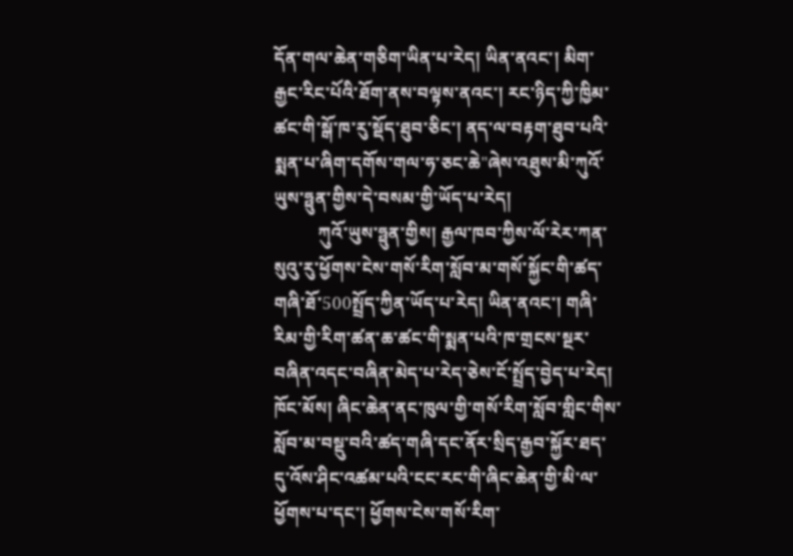དོན་གལ་ཆེན་གཅིག་ཡིན་པ་རེད། ཡིན་ནའང་། མིག་རྒྱང་རིང་པོའི་ཐོག་ནས་བལྟས་ནའང་། རང་ཉིད་ཀྱི་ཁྱིམ་ཚང་གི་སྒོ་ཁ་རུ་སྡོད་ཐུབ་ཅིང་། ནད་ལ་བརྟག་ཐུབ་པའི་སྨན་པ་ཞིག་དགོས་གལ་ཧ་ཅང་ཆེ"ཞེས་འཐུས་མི་ཀུའོ་ཡུས་ཧྥུན་གྱིས་དེ་བསམ་གྱི་ཡོད་པ་རེད།
          ཀུའོ་ཡུས་ཧྥུན་གྱིས། རྒྱལ་ཁབ་ཀྱིས་ལོ་རེར་ཀན་སུའུ་རུ་ཕྱོགས་ངེས་གསོ་རིག་སློབ་མ་གསོ་སྐྱོང་གི་ཚད་གཞི་ཐོ་500སྤྲོད་ཀྱིན་ཡོད་པ་རེད། ཡིན་ནའང་། གཞི་རིམ་གྱི་རིག་ཚན་ཆ་ཚང་གི་སྨན་པའི་ཁ་གྲངས་སྔར་བཞིན་འདང་བཞིན་མེད་པ་རེད་ཅེས་ངོ་སྤྲོད་བྱེད་པ་རེད། ཁོང་མོས། ཞིང་ཆེན་ནང་ཁུལ་གྱི་གསོ་རིག་སློབ་གླིང་གིས་སློབ་མ་བསྡུ་བའི་ཚད་གཞི་དང་ནོར་སྲིད་རྒྱབ་སྐྱོར་ཐད་དུ་འོས་ཤིང་འཚམ་པའི་ངང་རང་གི་ཞིང་ཆེན་གྱི་མི་ལ་ཕྱོགས་པ་དང་། ཕྱོགས་ངེས་གསོ་རིག་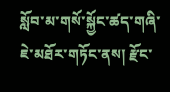སློབ་མ་གསོ་སྐྱོང་ཚད་གཞི་ཇེ་མཐོར་གཏོང་ནས། རྫོང་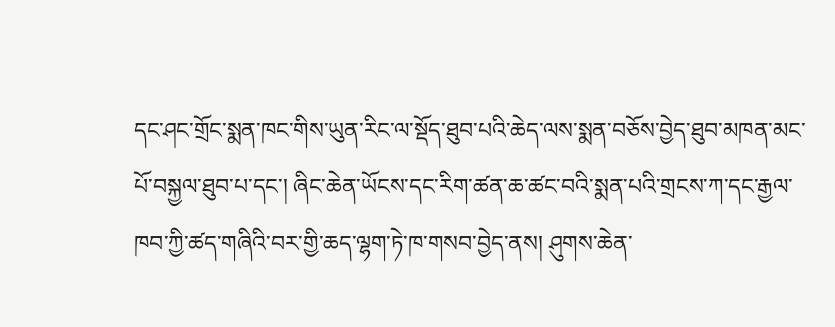དང་ཤང་གྲོང་སྨན་ཁང་གིས་ཡུན་རིང་ལ་སྡོད་ཐུབ་པའི་ཆེད་ལས་སྨན་བཅོས་བྱེད་ཐུབ་མཁན་མང་པོ་བསྐྱལ་ཐུབ་པ་དང་། ཞིང་ཆེན་ཡོངས་དང་རིག་ཚན་ཆ་ཚང་བའི་སྨན་པའི་གྲངས་ཀ་དང་རྒྱལ་ཁབ་ཀྱི་ཚད་གཞིའི་བར་གྱི་ཆད་ལྷག་ཏེ་ཁ་གསབ་བྱེད་ནས། ཤུགས་ཆེན་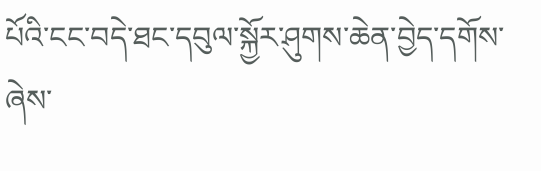པོའི་ངང་བདེ་ཐང་དབུལ་སྐྱོར་ཤུགས་ཆེན་བྱེད་དགོས་ཞེས་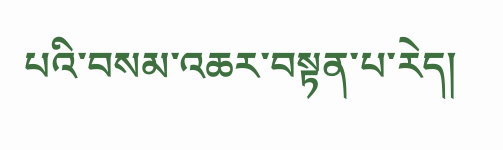པའི་བསམ་འཆར་བསྟན་པ་རེད།